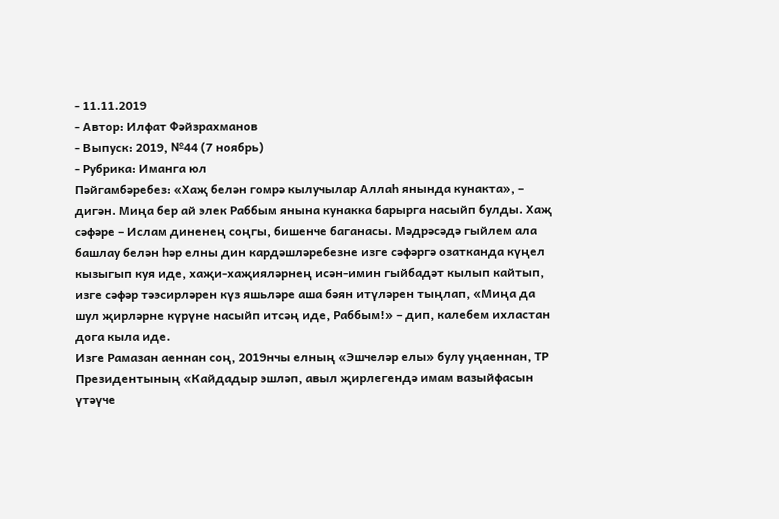- 11.11.2019
- Автор: Илфат Фәйзрахманов
- Выпуск: 2019, №44 (7 ноябрь)
- Рубрика: Иманга юл
Пәйгамбәребез: «Хаҗ белән гомрә кылучылар Аллаһ янында кунакта», – дигән. Миңа бер ай элек Раббым янына кунакка барырга насыйп булды. Хаҗ сәфәре – Ислам диненең соңгы, бишенче баганасы. Мәдрәсәдә гыйлем ала башлау белән һәр елны дин кардәшләребезне изге сәфәргә озатканда күңел кызыгып куя иде, хаҗи-хаҗияләрнең исән-имин гыйбадәт кылып кайтып, изге сәфәр тәэсирләрен күз яшьләре аша бәян итүләрен тыңлап, «Миңа да шул җирләрне күрүне насыйп итсәң иде, Раббым!» – дип, калебем ихластан дога кыла иде.
Изге Рамазан аеннан соң, 2019нчы елның «Эшчеләр елы» булу уңаеннан, ТР Президентының «Кайдадыр эшләп, авыл җирлегендә имам вазыйфасын үтәүче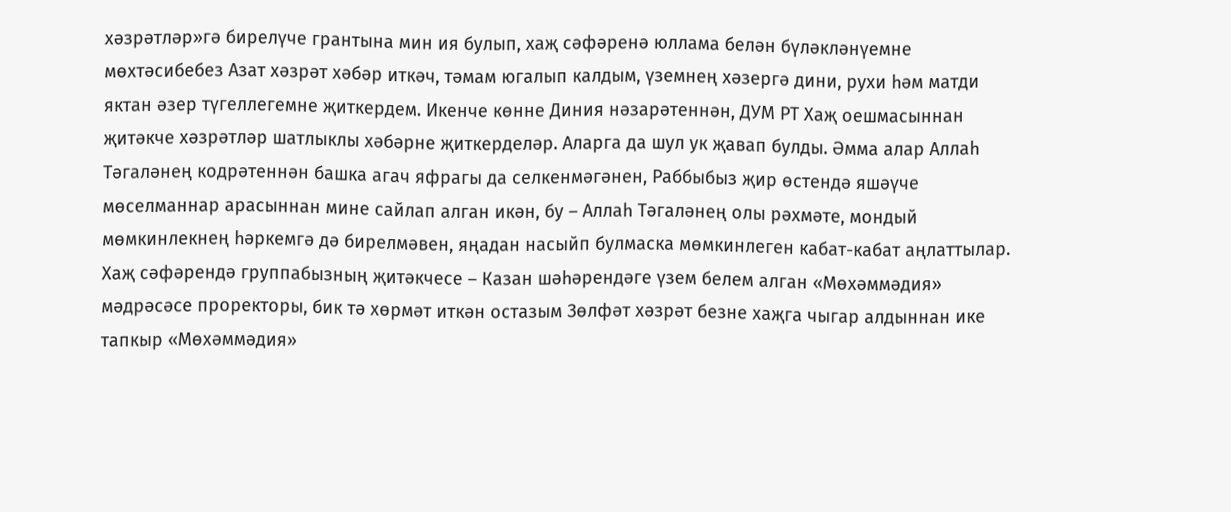хәзрәтләр»гә бирелүче грантына мин ия булып, хаҗ сәфәренә юллама белән бүләкләнүемне мөхтәсибебез Азат хәзрәт хәбәр иткәч, тәмам югалып калдым, үземнең хәзергә дини, рухи һәм матди яктан әзер түгеллегемне җиткердем. Икенче көнне Диния нәзарәтеннән, ДУМ РТ Хаҗ оешмасыннан җитәкче хәзрәтләр шатлыклы хәбәрне җиткерделәр. Аларга да шул ук җавап булды. Әмма алар Аллаһ Тәгаләнең кодрәтеннән башка агач яфрагы да селкенмәгәнен, Раббыбыз җир өстендә яшәүче мөселманнар арасыннан мине сайлап алган икән, бу – Аллаһ Тәгаләнең олы рәхмәте, мондый мөмкинлекнең һәркемгә дә бирелмәвен, яңадан насыйп булмаска мөмкинлеген кабат-кабат аңлаттылар.
Хаҗ сәфәрендә группабызның җитәкчесе – Казан шәһәрендәге үзем белем алган «Мөхәммәдия» мәдрәсәсе проректоры, бик тә хөрмәт иткән остазым Зөлфәт хәзрәт безне хаҗга чыгар алдыннан ике тапкыр «Мөхәммәдия»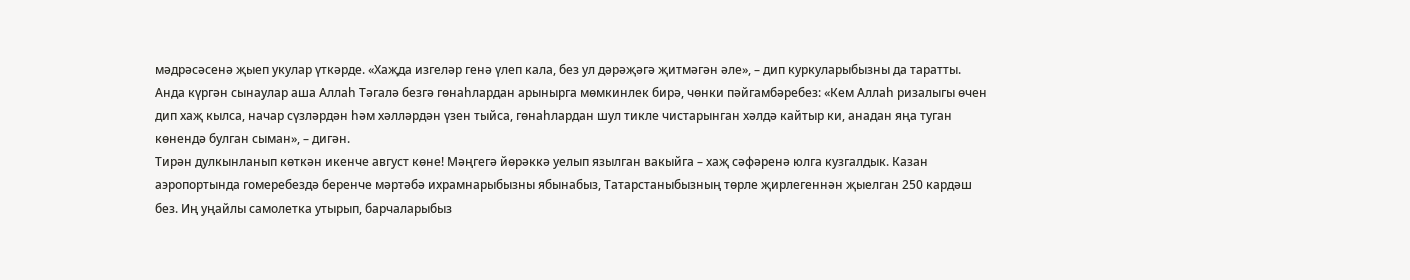мәдрәсәсенә җыеп укулар үткәрде. «Хаҗда изгеләр генә үлеп кала, без ул дәрәҗәгә җитмәгән әле», – дип куркуларыбызны да таратты. Анда күргән сынаулар аша Аллаһ Тәгалә безгә гөнаһлардан арынырга мөмкинлек бирә, чөнки пәйгамбәребез: «Кем Аллаһ ризалыгы өчен дип хаҗ кылса, начар сүзләрдән һәм хәлләрдән үзен тыйса, гөнаһлардан шул тикле чистарынган хәлдә кайтыр ки, анадан яңа туган көнендә булган сыман», – дигән.
Тирән дулкынланып көткән икенче август көне! Мәңгегә йөрәккә уелып язылган вакыйга – хаҗ сәфәренә юлга кузгалдык. Казан аэропортында гомеребездә беренче мәртәбә ихрамнарыбызны ябынабыз, Татарстаныбызның төрле җирлегеннән җыелган 250 кардәш без. Иң уңайлы самолетка утырып, барчаларыбыз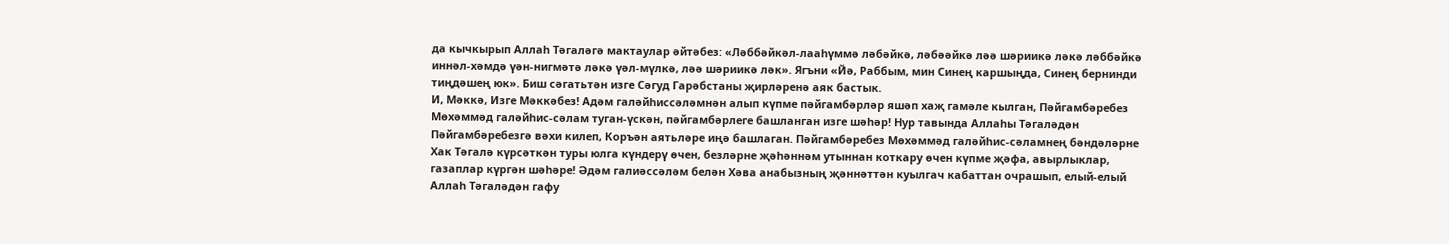да кычкырып Аллаһ Тәгаләгә мактаулар әйтәбез: «Ләббәйкәл-лааһүммә ләбәйкә, ләбәәйкә ләә шәриикә ләкә ләббәйкә иннәл-хәмдә үән-нигмәтә ләкә үәл-мүлкә, ләә шәриикә ләк». Ягъни «Йә, Раббым, мин Синең каршыңда, Синең бернинди тиңдәшең юк». Биш сәгатьтән изге Сәгуд Гарәбстаны җирләренә аяк бастык.
И, Мәккә, Изге Мәккәбез! Адәм галәйһиссәләмнән алып күпме пәйгамбәрләр яшәп хаҗ гамәле кылган, Пәйгамбәребез Мөхәммәд галәйһис-сәлам туган-үскән, пәйгамбәрлеге башланган изге шәһәр! Нур тавында Аллаһы Тәгаләдән Пәйгамбәребезгә вәхи килеп, Коръән аятьләре иңә башлаган. Пәйгамбәребез Мөхәммәд галәйһис-сәламнең бәндәләрне Хак Тәгалә күрсәткән туры юлга күндерү өчен, безләрне җәһәннәм утыннан коткару өчен күпме җәфа, авырлыклар, газаплар күргән шәһәре! Әдәм галиәссәләм белән Хәва анабызның җәннәттән куылгач кабаттан очрашып, елый-елый Аллаһ Тәгаләдән гафу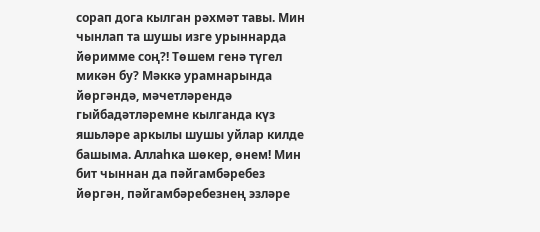сорап дога кылган рәхмәт тавы. Мин чынлап та шушы изге урыннарда йөримме соң?! Төшем генә түгел микән бу? Мәккә урамнарында йөргәндә, мәчетләрендә гыйбадәтләремне кылганда күз яшьләре аркылы шушы уйлар килде башыма. Аллаһка шөкер, өнем! Мин бит чыннан да пәйгамбәребез йөргән, пәйгамбәребезнең эзләре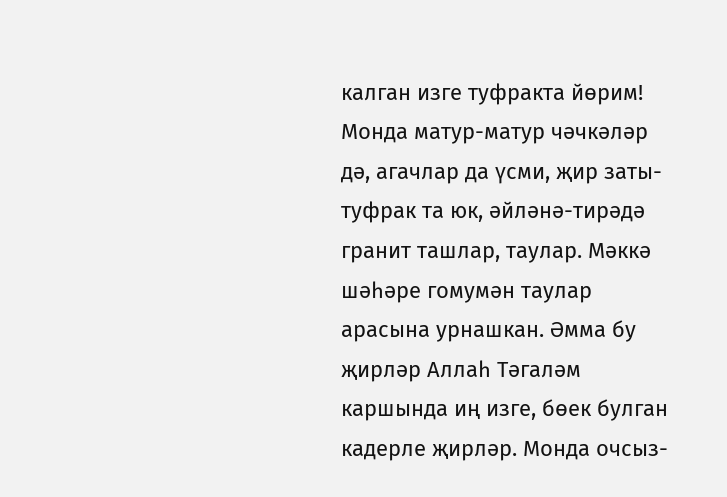калган изге туфракта йөрим! Монда матур-матур чәчкәләр дә, агачлар да үсми, җир заты-туфрак та юк, әйләнә-тирәдә гранит ташлар, таулар. Мәккә шәһәре гомумән таулар арасына урнашкан. Әмма бу җирләр Аллаһ Тәгаләм каршында иң изге, бөек булган кадерле җирләр. Монда очсыз-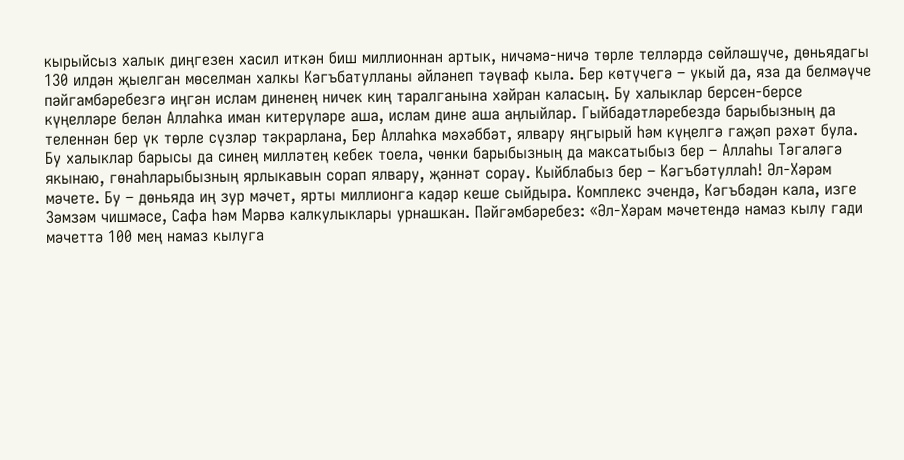кырыйсыз халык диңгезен хасил иткән биш миллионнан артык, ничәмә-ничә төрле телләрдә сөйләшүче, дөньядагы 130 илдән җыелган мөселман халкы Кәгъбатулланы әйләнеп тәүваф кыла. Бер көтүчегә – укый да, яза да белмәүче пәйгамбәребезгә иңгән ислам диненең ничек киң таралганына хәйран каласың. Бу халыклар берсен-берсе күңелләре белән Аллаһка иман китерүләре аша, ислам дине аша аңлыйлар. Гыйбадәтләребездә барыбызның да теленнән бер үк төрле сүзләр тәкрарлана, Бер Аллаһка мәхәббәт, ялвару яңгырый һәм күңелгә гаҗәп рәхәт була. Бу халыклар барысы да синең милләтең кебек тоела, чөнки барыбызның да максатыбыз бер – Аллаһы Тәгаләгә якынаю, гөнаһларыбызның ярлыкавын сорап ялвару, җәннәт сорау. Кыйблабыз бер – Кәгъбәтуллаһ! Әл-Хәрәм мәчете. Бу – дөньяда иң зур мәчет, ярты миллионга кадәр кеше сыйдыра. Комплекс эчендә, Кәгъбәдән кала, изге Зәмзәм чишмәсе, Сафа һәм Мәрвә калкулыклары урнашкан. Пәйгәмбәребез: «Әл-Хәрам мәчетендә намаз кылу гади мәчеттә 100 мең намаз кылуга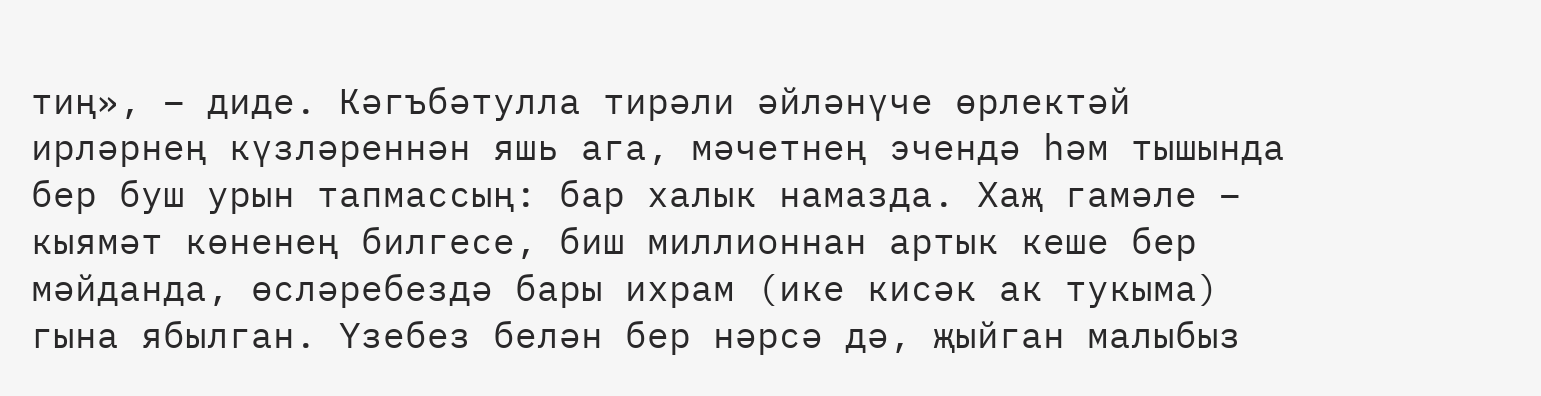тиң», – диде. Кәгъбәтулла тирәли әйләнүче өрлектәй ирләрнең күзләреннән яшь ага, мәчетнең эчендә һәм тышында бер буш урын тапмассың: бар халык намазда. Хаҗ гамәле – кыямәт көненең билгесе, биш миллионнан артык кеше бер мәйданда, өсләребездә бары ихрам (ике кисәк ак тукыма) гына ябылган. Үзебез белән бер нәрсә дә, җыйган малыбыз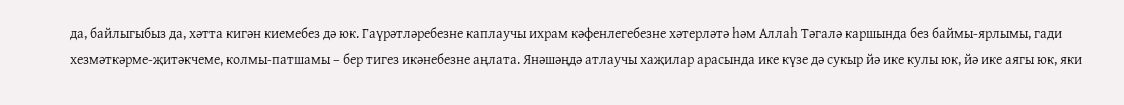да, байлыгыбыз да, хәтта кигән киемебез дә юк. Гаүрәтләребезне каплаучы ихрам кәфенлегебезне хәтерләтә һәм Аллаһ Тәгалә каршында без баймы-ярлымы, гади хезмәткәрме-җитәкчеме, колмы-патшамы – бер тигез икәнебезне аңлата. Янәшәңдә атлаучы хаҗилар арасында ике күзе дә сукыр йә ике кулы юк, йә ике аягы юк, яки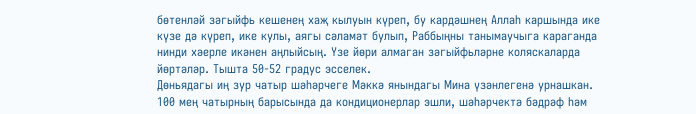бөтенләй зәгыйфь кешенең хаҗ кылуын күреп, бу кардәшнең Аллаһ каршында ике күзе дә күреп, ике кулы, аягы сәламәт булып, Раббыңны танымаучыга караганда нинди хәерле икәнен аңлыйсың. Үзе йөри алмаган зәгыйфьләрне коляскаларда йөртәләр. Тышта 50-52 градус эсселек.
Дөньядагы иң зур чатыр шәһәрчеге Мәккә янындагы Мина үзәнлегенә урнашкан. 100 мең чатырның барысында да кондиционерлар эшли, шәһәрчектә бәдрәф һәм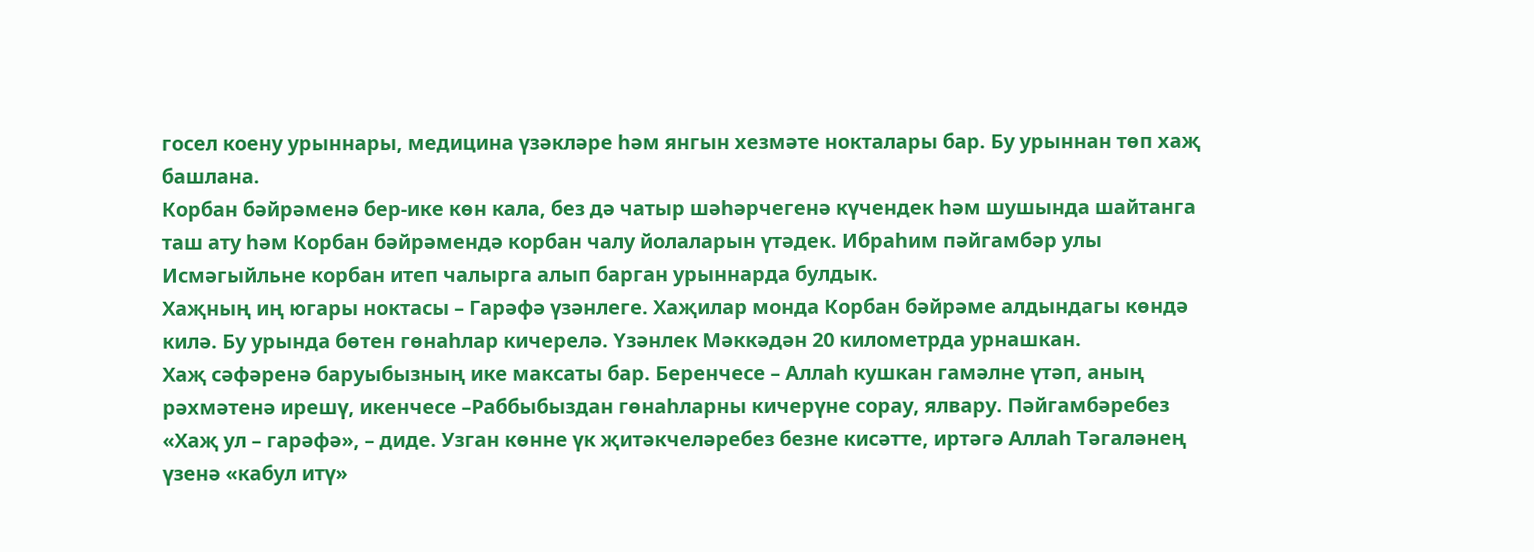госел коену урыннары, медицина үзәкләре һәм янгын хезмәте нокталары бар. Бу урыннан төп хаҗ башлана.
Корбан бәйрәменә бер-ике көн кала, без дә чатыр шәһәрчегенә күчендек һәм шушында шайтанга таш ату һәм Корбан бәйрәмендә корбан чалу йолаларын үтәдек. Ибраһим пәйгамбәр улы Исмәгыйльне корбан итеп чалырга алып барган урыннарда булдык.
Хаҗның иң югары ноктасы – Гарәфә үзәнлеге. Хаҗилар монда Корбан бәйрәме алдындагы көндә килә. Бу урында бөтен гөнаһлар кичерелә. Үзәнлек Мәккәдән 20 километрда урнашкан.
Хаҗ сәфәренә баруыбызның ике максаты бар. Беренчесе – Аллаһ кушкан гамәлне үтәп, аның рәхмәтенә ирешү, икенчесе –Раббыбыздан гөнаһларны кичерүне сорау, ялвару. Пәйгамбәребез «Хаҗ ул – гарәфә», – диде. Узган көнне үк җитәкчеләребез безне кисәтте, иртәгә Аллаһ Тәгаләнең үзенә «кабул итү»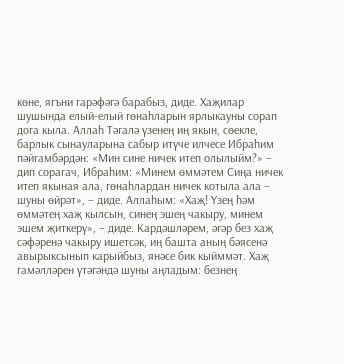көне, ягъни гарәфәгә барабыз, диде. Хаҗилар шушында елый-елый гөнаһларын ярлыкауны сорап дога кыла. Аллаһ Тәгалә үзенең иң якын, сөекле, барлык сынауларына сабыр итүче илчесе Ибраһим пәйгамбәрдән: «Мин сине ничек итеп олылыйм?» – дип сорагач, Ибраһим: «Минем өммәтем Сиңа ничек итеп якыная ала, гөнаһлардан ничек котыла ала – шуны өйрәт», – диде. Аллаһым: «Хаҗ! Үзең һәм өммәтең хаҗ кылсын, синең эшең чакыру, минем эшем җиткерү», – диде. Кардәшләрем, әгәр без хаҗ сәфәренә чакыру ишетсәк, иң башта аның бәясенә авырыксынып карыйбыз, янәсе бик кыйммәт. Хаҗ гамәлләрен үтәгәндә шуны аңладым: безнең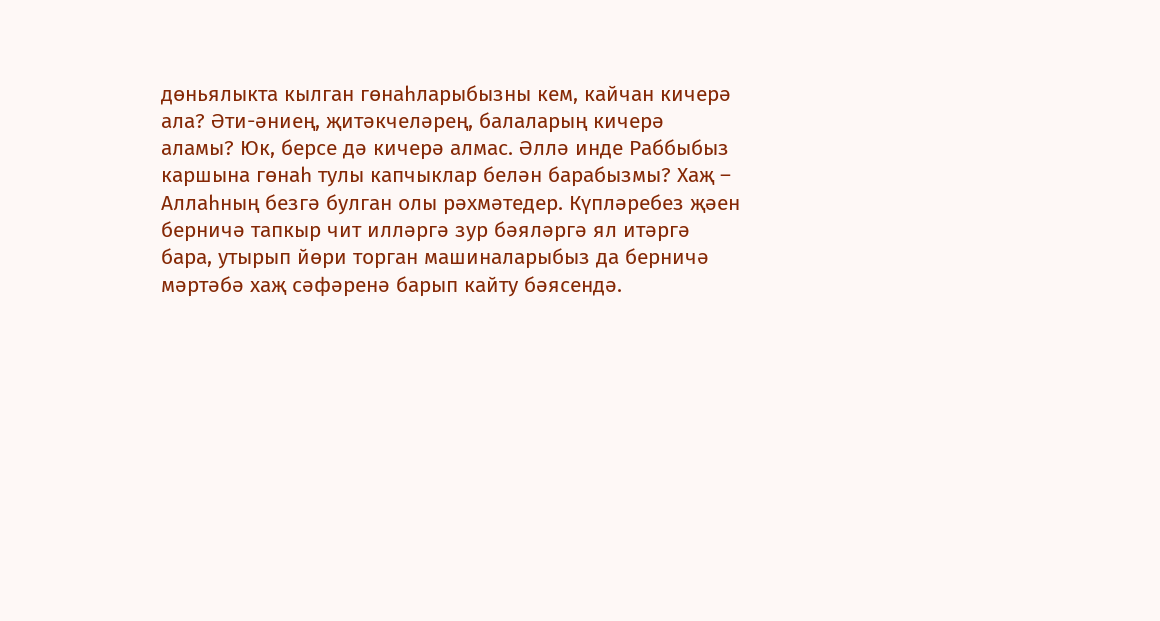дөньялыкта кылган гөнаһларыбызны кем, кайчан кичерә ала? Әти-әниең, җитәкчеләрең, балаларың кичерә аламы? Юк, берсе дә кичерә алмас. Әллә инде Раббыбыз каршына гөнаһ тулы капчыклар белән барабызмы? Хаҗ – Аллаһның безгә булган олы рәхмәтедер. Күпләребез җәен берничә тапкыр чит илләргә зур бәяләргә ял итәргә бара, утырып йөри торган машиналарыбыз да берничә мәртәбә хаҗ сәфәренә барып кайту бәясендә.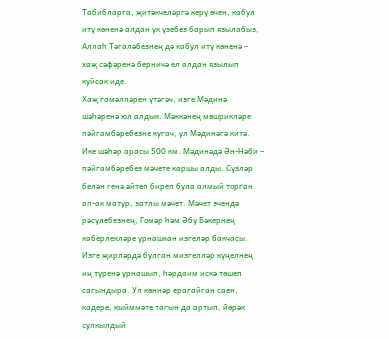Табибларга, җитәкчеләргә керү өчен, кабул итү көненә алдан ук үзебез барып язылабыз, Аллаһ Тәгаләбезнең дә кабул итү көненә – хаҗ сәфәренә берничә ел алдан язылып куйсак иде.
Хаҗ гамәлләрен үтәгәч, изге Мәдинә шәһәренә юл алдык. Мәккәнең мөшрикләре пәйгамбәребезне кугач, ул Мәдинәгә китә. Ике шәһәр арасы 500 км. Мәдинәдә Ән-Нәби – пәйгамбәребез мәчете каршы алды. Сүзләр белән генә әйтеп биреп була алмый торган ап-ак матур, затлы мәчет. Мәчет эчендә рәсүлебезнең, Гомәр һәм Әбү Бәкернең каберлекләре урнашкан изгеләр бакчасы.
Изге җирләрдә булган мизгелләр күңелнең иң түренә урнашып, һәрдаим искә төшеп сагындыра. Ул көннәр ерагайган саен, кадере, кыйммәте тагын да артып, йөрәк сулкылдый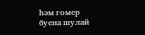һәм гомер буена шулай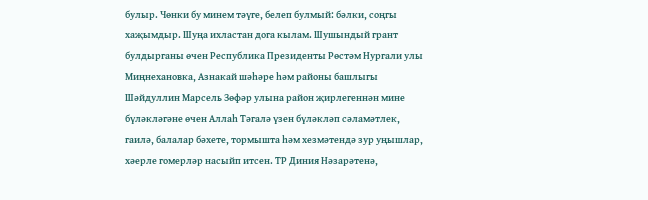булыр. Чөнки бу минем тәүге, белеп булмый: бәлки, соңгы хаҗымдыр. Шуңа ихластан дога кылам. Шушындый грант булдырганы өчен Республика Президенты Рөстәм Нургали улы Миңнехановка, Азнакай шәһәре һәм районы башлыгы Шәйдуллин Марсель Зөфәр улына район җирлегеннән мине бүләкләгәне өчен Аллаһ Тәгалә үзен бүләкләп сәламәтлек, гаилә, балалар бәхете, тормышта һәм хезмәтендә зур уңышлар, хәерле гомерләр насыйп итсен. ТР Диния Нәзарәтенә,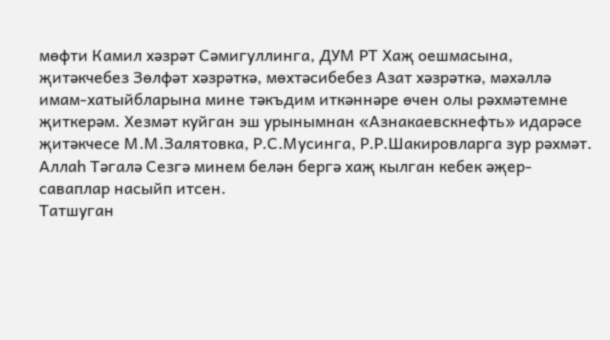мөфти Камил хәзрәт Сәмигуллинга, ДУМ РТ Хаҗ оешмасына, җитәкчебез Зөлфәт хәзрәткә, мөхтәсибебез Азат хәзрәткә, мәхәллә имам-хатыйбларына мине тәкъдим иткәннәре өчен олы рәхмәтемне җиткерәм. Хезмәт куйган эш урынымнан «Азнакаевскнефть» идарәсе җитәкчесе М.М.Залятовка, Р.С.Мусинга, Р.Р.Шакировларга зур рәхмәт. Аллаһ Тәгалә Сезгә минем белән бергә хаҗ кылган кебек әҗер-саваплар насыйп итсен.
Татшуган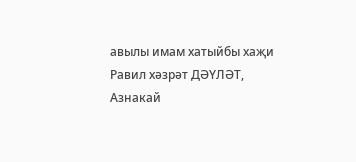авылы имам хатыйбы хаҗи
Равил хәзрәт ДӘҮЛӘТ,
Азнакай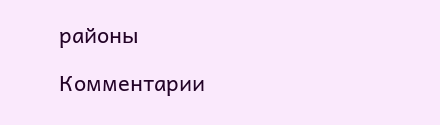районы

Комментарии